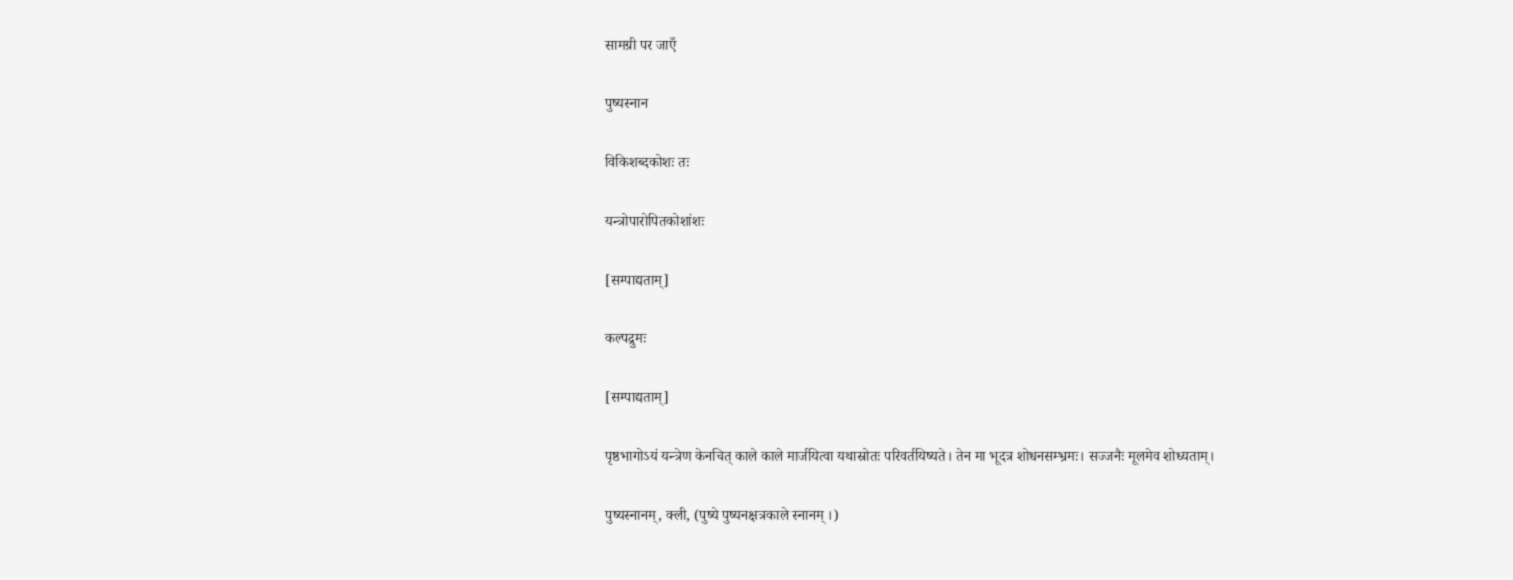सामग्री पर जाएँ

पुष्यस्नान

विकिशब्दकोशः तः

यन्त्रोपारोपितकोशांशः

[सम्पाद्यताम्]

कल्पद्रुमः

[सम्पाद्यताम्]

पृष्ठभागोऽयं यन्त्रेण केनचित् काले काले मार्जयित्वा यथास्रोतः परिवर्तयिष्यते। तेन मा भूदत्र शोधनसम्भ्रमः। सज्जनैः मूलमेव शोध्यताम्।

पुष्यस्नानम्, क्ली, (पुष्ये पुष्यनक्षत्रकाले स्नानम् ।)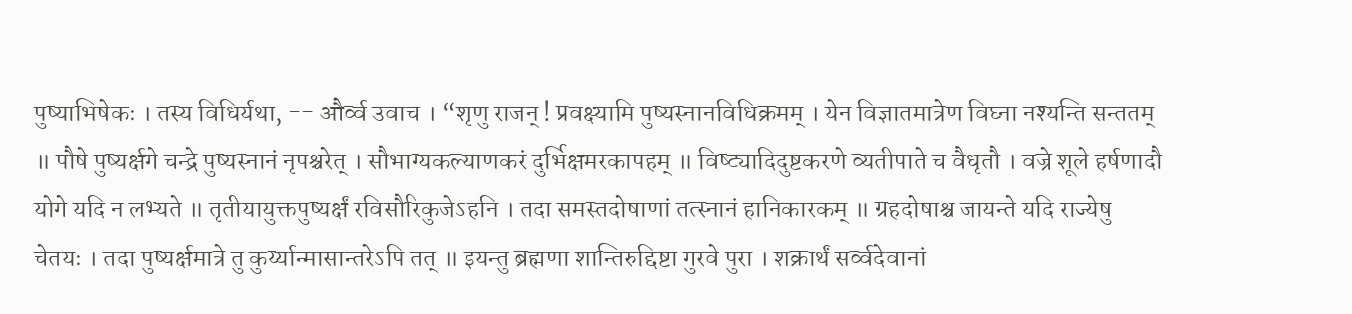पुष्याभिषेकः । तस्य विधिर्यथा, -- और्व्व उवाच । “शृणु राजन् ! प्रवक्ष्यामि पुष्यस्नानविधिक्रमम् । येन विज्ञातमात्रेण विघ्ना नश्यन्ति सन्ततम् ॥ पौषे पुष्यर्क्षगे चन्द्रे पुष्यस्नानं नृपश्चरेत् । सौभाग्यकल्याणकरं दुर्भिक्षमरकापहम् ॥ विष्ट्यादिदुष्टकरणे व्यतीपाते च वैधृतौ । वज्रे शूले हर्षणादौ योगे यदि न लभ्यते ॥ तृतीयायुक्तपुष्यर्क्षं रविसौरिकुजेऽहनि । तदा समस्तदोषाणां तत्स्नानं हानिकारकम् ॥ ग्रहदोषाश्च जायन्ते यदि राज्येषु चेतयः । तदा पुष्यर्क्षमात्रे तु कुर्य्यान्मासान्तरेऽपि तत् ॥ इयन्तु ब्रह्मणा शान्तिरुद्दिष्टा गुरवे पुरा । शक्रार्थं सर्व्वदेवानां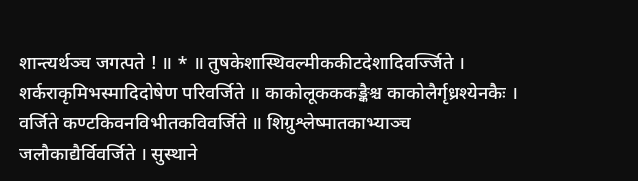शान्त्यर्थञ्च जगत्पते ! ॥ * ॥ तुषकेशास्थिवल्मीककीटदेशादिवर्ज्जिते । शर्कराकृमिभस्मादिदोषेण परिवर्जिते ॥ काकोलूकककङ्कैश्च काकोलैर्गृध्रश्येनकैः । वर्जिते कण्टकिवनविभीतकविवर्जिते ॥ शिग्रुश्लेष्मातकाभ्याञ्च जलौकाद्यैर्विवर्जिते । सुस्थाने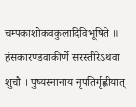चम्पकाशोकवकुलादिविभूषिते ॥ हंसकारण्डवाकीर्णे सरस्तीरेऽथवा शुचौ । पुष्यस्नानाय नृपतिर्गृह्णीयात्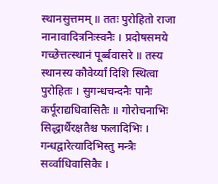स्थानसुत्तमम् ॥ ततः पुरोहितो राजा नानावादित्रनिःस्वनैः । प्रदोषसमये गच्छेत्तत्स्थानं पूर्ब्बवासरे ॥ तस्य स्थानस्य कौवेर्य्यां दिशि स्थित्वा पुरोहितः । सुगन्धचन्दनैः पानैः कर्पूराद्यधिवासितैः ॥ गोरोचनाभिः सिद्धार्थैरक्षतैश्च फलादिभिः । गन्धद्वारेत्यादिभिस्तु मन्त्रैः सर्व्वाधिवासिकैः ।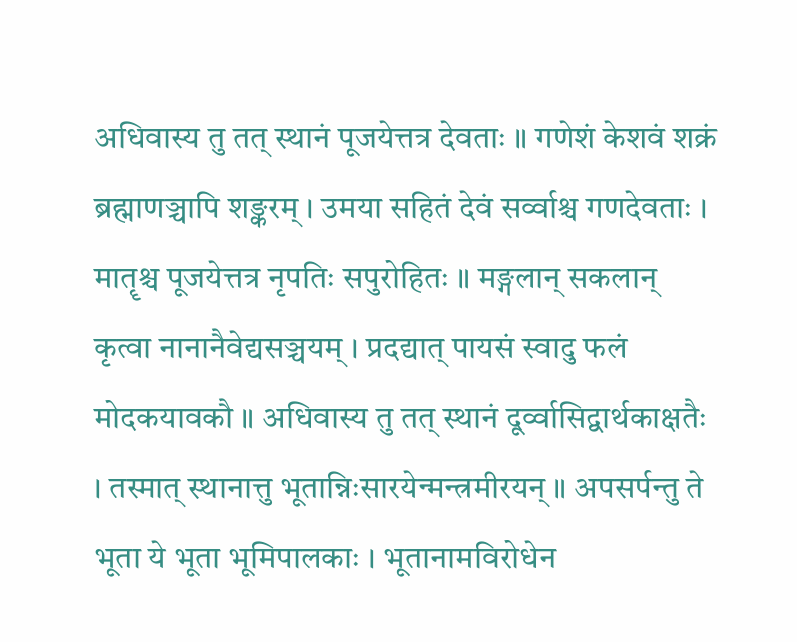अधिवास्य तु तत् स्थानं पूजयेत्तत्र देवताः ॥ गणेशं केशवं शक्रं ब्रह्माणञ्चापि शङ्करम् । उमया सहितं देवं सर्व्वाश्च गणदेवताः । मातॄश्च पूजयेत्तत्र नृपतिः सपुरोहितः ॥ मङ्गलान् सकलान् कृत्वा नानानैवेद्यसञ्चयम् । प्रदद्यात् पायसं स्वादु फलं मोदकयावकौ ॥ अधिवास्य तु तत् स्थानं दूर्व्वासिद्वार्थकाक्षतैः । तस्मात् स्थानात्तु भूतान्निःसारयेन्मन्त्रमीरयन् ॥ अपसर्पन्तु ते भूता ये भूता भूमिपालकाः । भूतानामविरोधेन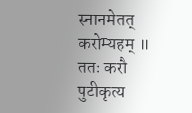स्नानमेतत् करोम्यहम् ॥ ततः करौ पुटीकृत्य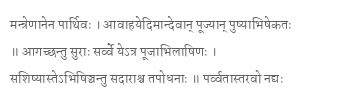मन्त्रेणानेन पार्थिवः । आवाहयेदिमान्देवान् पूज्यान् पुष्याभिषेकतः ॥ आगच्छन्तु सुराः सर्व्वे येऽत्र पूजाभिलाषिणः । सशिष्यास्तेऽभिषिञ्चन्तु सदाराश्च तपोधनाः ॥ पर्व्वतास्तरवो नद्यः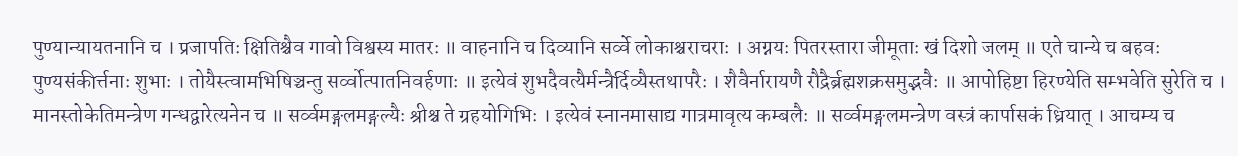पुण्यान्यायतनानि च । प्रजापतिः क्षितिश्चैव गावो विश्वस्य मातरः ॥ वाहनानि च दिव्यानि सर्व्वे लोकाश्चराचराः । अग्नयः पितरस्तारा जीमूताः खं दिशो जलम् ॥ एते चान्ये च बहवः पुण्यसंकीर्त्तनाः शुभाः । तोयैस्त्वामभिषिञ्चन्तु सर्व्वोत्पातनिवर्हणाः ॥ इत्येवं शुभदैवत्यैर्मन्त्रैर्दिव्यैस्तथापरैः । शैवैर्नारायणै रौद्रैर्ब्रह्मशक्रसमुद्भवैः ॥ आपोहिष्टा हिरण्येति सम्भवेति सुरेति च । मानस्तोकेतिमन्त्रेण गन्धद्वारेत्यनेन च ॥ सर्व्वमङ्गलमङ्गल्यैः श्रीश्च ते ग्रहयोगिभिः । इत्येवं स्नानमासाद्य गात्रमावृत्य कम्बलैः ॥ सर्व्वमङ्गलमन्त्रेण वस्त्रं कार्पासकं ध्रियात् । आचम्य च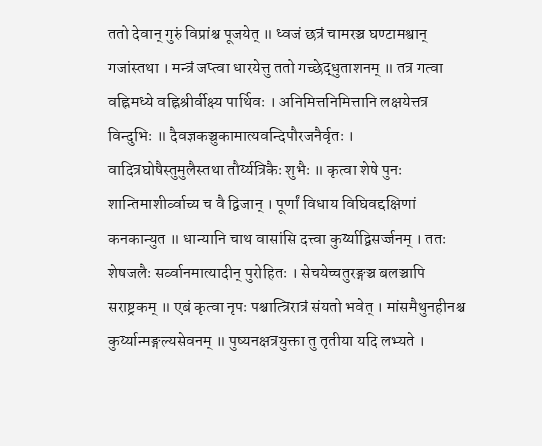ततो देवान् गुरुं विप्रांश्च पूजयेत् ॥ ध्वजं छत्रं चामरञ्च घण्टामश्वान् गजांस्तथा । मन्त्रं जप्त्वा धारयेत्तु ततो गच्छेद्धुताशनम् ॥ तत्र गत्वा वह्निमध्ये वह्निश्रीर्वीक्ष्य पार्थिवः । अनिमित्तनिमित्तानि लक्षयेत्तत्र विन्दुभिः ॥ दैवज्ञकञ्चुकामात्यवन्दिपौरजनैर्वृतः । वादित्रघोषैस्तुमुलैस्तथा तौर्य्यत्रिकैः शुभैः ॥ कृत्वा शेषे पुनः शान्तिमाशीर्व्वाच्य च वै द्विजान् । पूर्णां विधाय विघिवद्दक्षिणां कनकान्युत ॥ धान्यानि चाथ वासांसि दत्त्वा कुर्य्याद्विसर्ज्जनम् । ततः शेषजलैः सर्व्वानमात्यादीन् पुरोहितः । सेचयेच्चतुरङ्गञ्च बलञ्चापि सराष्ट्रकम् ॥ एबं कृत्वा नृपः पश्चात्त्रिरात्रं संयतो भवेत् । मांसमैथुनहीनश्च कुर्य्यान्मङ्गल्यसेवनम् ॥ पुष्यनक्षत्रयुक्ता तु तृतीया यदि लभ्यते ।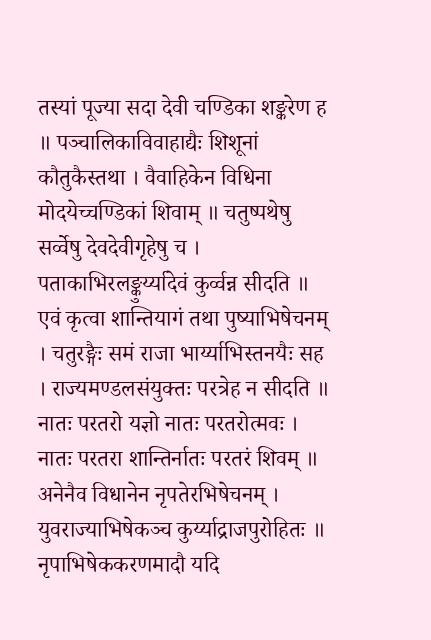तस्यां पूज्या सदा देवी चण्डिका शङ्करेण ह ॥ पञ्चालिकाविवाहाद्यैः शिशूनां कौतुकैस्तथा । वैवाहिकेन विधिना मोदयेच्चण्डिकां शिवाम् ॥ चतुष्पथेषु सर्व्वेषु देवदेवीगृहेषु च । पताकाभिरलङ्कुर्य्यादेवं कुर्व्वन्न सीदति ॥ एवं कृत्वा शान्तियागं तथा पुष्याभिषेचनम् । चतुरङ्गैः समं राजा भार्य्याभिस्तनयैः सह । राज्यमण्डलसंयुक्तः परत्रेह न सीदति ॥ नातः परतरो यज्ञो नातः परतरोत्मवः । नातः परतरा शान्तिर्नातः परतरं शिवम् ॥ अनेनैव विधानेन नृपतेरभिषेचनम् । युवराज्याभिषेकञ्च कुर्य्याद्राजपुरोहितः ॥ नृपाभिषेककरणमादौ यदि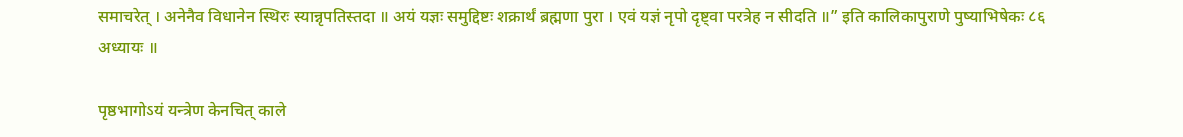समाचरेत् । अनेनैव विधानेन स्थिरः स्यान्नृपतिस्तदा ॥ अयं यज्ञः समुद्दिष्टः शक्रार्थं ब्रह्मणा पुरा । एवं यज्ञं नृपो दृष्ट्वा परत्रेह न सीदति ॥” इति कालिकापुराणे पुष्याभिषेकः ८६ अध्यायः ॥

पृष्ठभागोऽयं यन्त्रेण केनचित् काले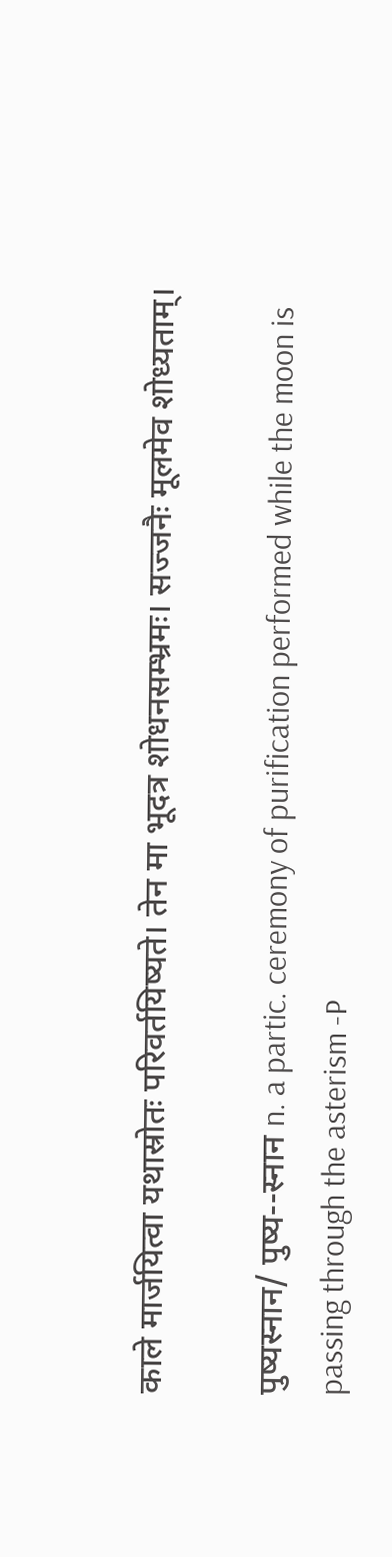काले मार्जयित्वा यथास्रोतः परिवर्तयिष्यते। तेन मा भूदत्र शोधनसम्भ्रमः। सज्जनैः मूलमेव शोध्यताम्।

पुष्यस्नान/ पुष्य--स्नान n. a partic. ceremony of purification performed while the moon is passing through the asterism -P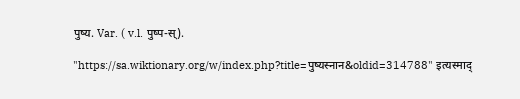पुष्य. Var. ( v.l. पुष्प-स्).

"https://sa.wiktionary.org/w/index.php?title=पुष्यस्नान&oldid=314788" इत्यस्माद्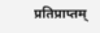प्रतिप्राप्तम्